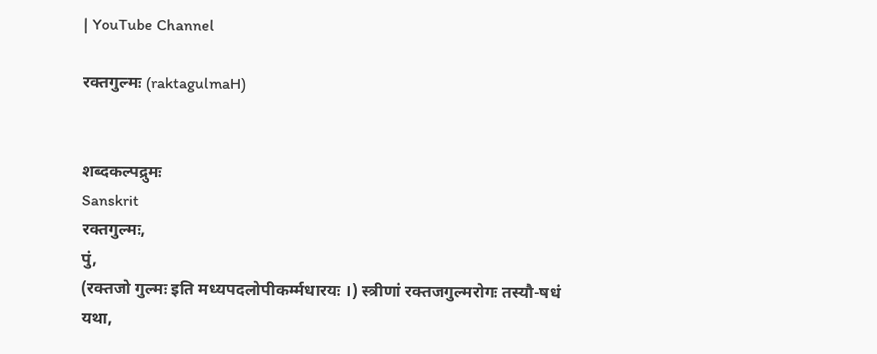| YouTube Channel

रक्तगुल्मः (raktagulmaH)


शब्दकल्पद्रुमः
Sanskrit
रक्तगुल्मः,
पुं,
(रक्तजो गुल्मः इति मध्यपदलोपीकर्म्मधारयः ।) स्त्रीणां रक्तजगुल्मरोगः तस्यौ-षधं यथा,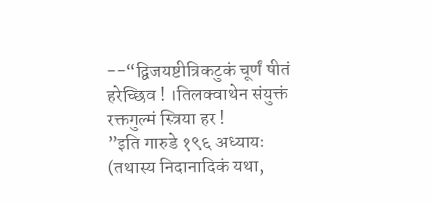--“द्विजयष्टीत्रिकटुकं चूर्णं षीतं हरेच्छिव ! ।तिलक्वाथेन संयुक्तं रक्तगुल्मं स्त्रिया हर !
”इति गारुडे १९६ अध्यायः
(तथास्य निदानादिकं यथा,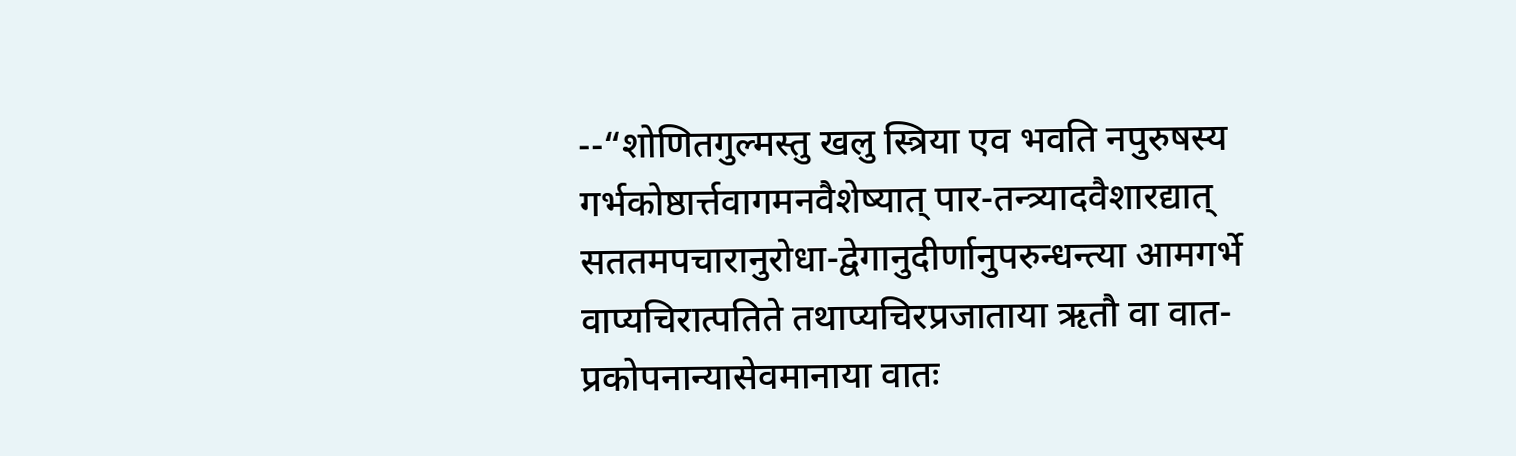--“शोणितगुल्मस्तु खलु स्त्रिया एव भवति नपुरुषस्य गर्भकोष्ठार्त्तवागमनवैशेष्यात् पार-तन्त्र्यादवैशारद्यात् सततमपचारानुरोधा-द्वेगानुदीर्णानुपरुन्धन्त्या आमगर्भे वाप्यचिरात्पतिते तथाप्यचिरप्रजाताया ऋतौ वा वात-प्रकोपनान्यासेवमानाया वातः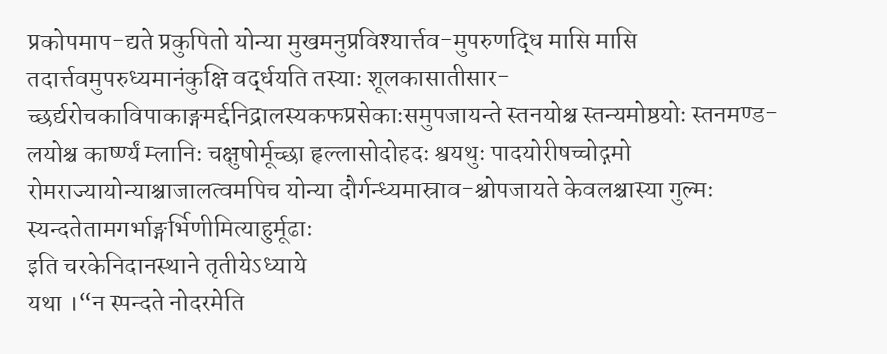प्रकोपमाप-द्यते प्रकुपितो योन्या मुखमनुप्रविश्यार्त्तव-मुपरुणद्धि मासि मासि तदार्त्तवमुपरुध्यमानंकुक्षि वर्द्धयति तस्याः शूलकासातीसार-च्छर्द्यरोचकाविपाकाङ्गमर्द्दनिद्रालस्यकफप्रसेकाःसमुपजायन्ते स्तनयोश्च स्तन्यमोष्ठयोः स्तनमण्ड-लयोश्च कार्ष्ण्यं म्लानिः चक्षुषोर्मूच्छा हृल्लासोदोहदः श्वयथुः पादयोरीषच्चोद्गमो रोमराज्यायोन्याश्चाजालत्वमपिच योन्या दौर्गन्ध्यमास्राव-श्चोपजायते केवलश्चास्या गुल्मः स्यन्दतेतामगर्भाङ्गर्भिणीमित्याहुर्मूढाः
इति चरकेनिदानस्थाने तृतीयेऽध्याये
यथा ।“न स्पन्दते नोदरमेति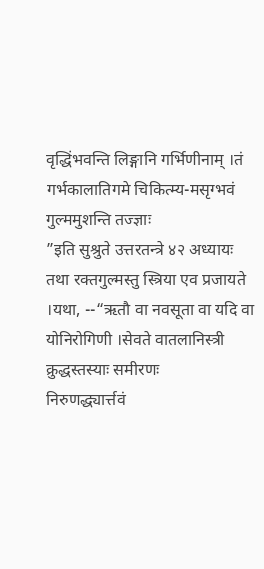वृद्धिंभवन्ति लिङ्गानि गर्भिणीनाम् ।तं गर्भकालातिगमे चिकित्म्य-मसृग्भवं गुल्ममुशन्ति तज्ज्ञाः
”इति सुश्रुते उत्तरतन्त्रे ४२ अध्यायः
तथा रक्तगुल्मस्तु स्त्रिया एव प्रजायते ।यथा, --“ऋतौ वा नवसूता वा यदि वा योनिरोगिणी ।सेवते वातलानिस्त्री क्रुद्धस्तस्याः समीरणः
निरुणद्ध्यार्त्तवं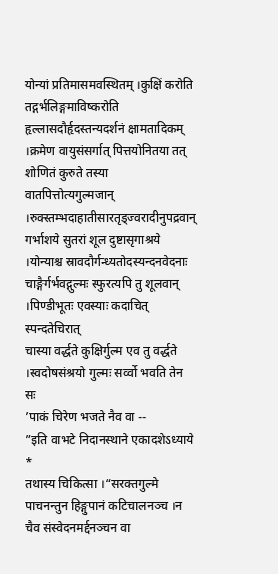योन्यां प्रतिमासमवस्थितम् ।कुक्षिं करोति तद्गर्भलिङ्गमाविष्करोति
हृल्लासदौर्हृदस्तन्यदर्शनं क्षामतादिकम् ।क्रमेण वायुसंसर्गात् पित्तयोनितया तत्
शोणितं कुरुते तस्या वातपित्तोत्यगुल्मजान् ।रुक्स्तम्भदाहातीसारतृड्ज्वरादीनुपद्रवान्
गर्भाशये सुतरां शूल दुष्टासृगाश्रये ।योन्याश्च स्रावदौर्गन्ध्यतोदस्यन्दनवेदनाः
चाङ्गैर्गर्भवद्गुल्मः स्फुरत्यपि तु शूलवान् ।पिण्डीभूतः एवस्याः कदाचित् स्पन्दतेचिरात्
चास्या वर्द्धते कुक्षिर्गुल्म एव तु वर्द्धते ।स्वदोषसंश्रयो गुल्मः सर्व्वो भवति तेन सः
’पाकं चिरेण भजते नैव वा --
”इति वाभटे निदानस्थाने एकादशेऽध्याये
*
तथास्य चिकित्सा ।“सरक्तगुल्मे पाचनन्तुन हिङ्गुपानं कटिचालनञ्च ।न चैव संस्वेदनमर्द्दनञ्चन वा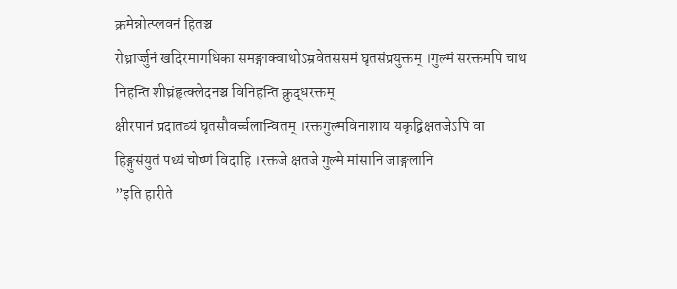क्रमेन्नोत्प्लवनं हितञ्च
रोध्रार्ज्जुनं खदिरमागधिका समङ्गाक्वाथोऽम्रवेतससमं घृतसंप्रयुक्तम् ।गुल्मं सरक्तमपि चाथ निहन्ति शीघ्रंहृत्क्लेदनञ्च विनिहन्ति क्रुद्धरक्तम्
क्षीरपानं प्रदातव्यं घृतसौवर्च्चलान्वितम् ।रक्तगुल्मविनाशाय यकृद्बिक्षतजेऽपि वा
हिङ्गुसंयुतं पथ्यं चोष्णं विदाहि ।रक्तजे क्षतजे गुल्मे मांसानि जाङ्गलानि
”इति हारीते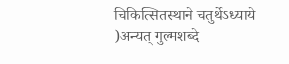चिकित्सितस्थाने चतुर्थेऽध्याये
)अन्यत् गुल्मशब्दे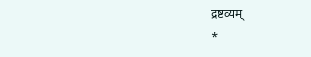द्रष्टव्यम्
*